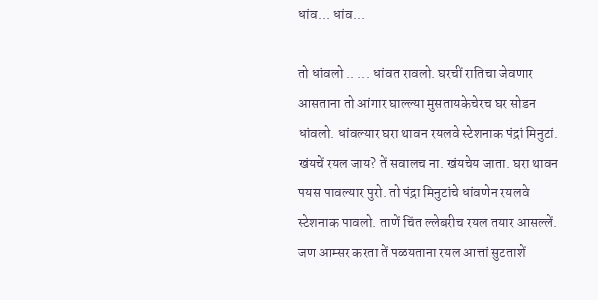धांव... धांव...

तो धांवलो .. ... धांवत रावलो. घरचीं रातिचा जेवणार आसताना तो आंगार घाल्ल्या मुसतायकेचेरच घर सोडन धांवलो. धांवल्यार घरा थावन रयलवे स्टेशनाक पंद्रां मिनुटां. खंयचें रयल जाय? तें सवालच ना. खंयचेय जाता. घरा थावन पयस पावल्यार पुरो. तो पंद्रा मिनुटांचे धांवणेन रयलवे स्टेशनाक पावलो. ताणें चिंत ल्लेबरीच रयल तयार आसल्लें. जण आम्सर करता तें पळयताना रयल आत्तां सुटताशें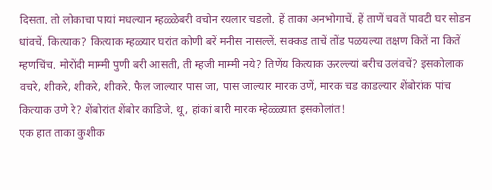दिसता. तो लोकाचा पायां मधल्यान म्हळ्ळेबरी वचोन रयलार चडलो. हें ताका अनभोगाचें. हें ताणें चवतें पावटी घर सोडन धांवचें. कित्याक? कित्याक म्हळ्यार घरांत कोणी बरें मनीस नासल्लें. सक्कड ताचें तोंड पळयल्या तक्षण कितें ना कितें म्हणचिंच. मोरोंदी माम्मी पुणी बरी आसती, ती म्हजी माम्मी नये? तिणेंय कित्याक ऊरल्ल्यां बरीच उलंवचें? इसकोलाक वचरे, शीकरे, शीकरे, शीकरे. फैल जाल्यार पास जा, पास जाल्यार मारक उणें, मारक चड काडल्यार शेंबोरांक पांच कित्याक उणे रे? शेंबोरांत शेंबोर काडिजे. थू, हांकां बारी मारक म्हेळ्ळ्यात इसकोलांत!
एक हात ताका कुशीक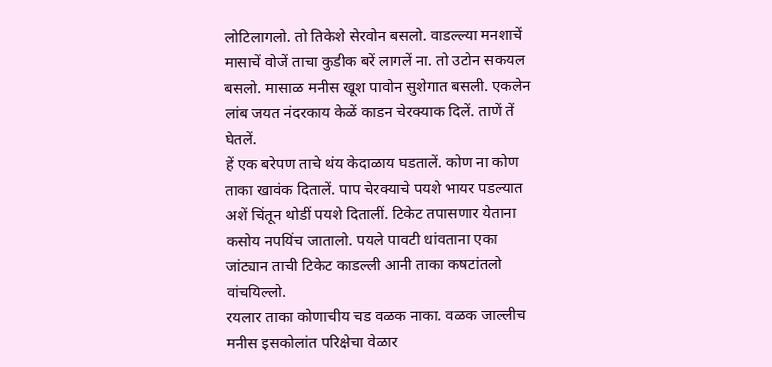लोटिलागलो. तो तिकेशे सेरवोन बसलो. वाडल्ल्या मनशाचें मासाचें वोजें ताचा कुडीक बरें लागलें ना. तो उटोन सकयल बसलो. मासाळ मनीस खूश पावोन सुशेगात बसली. एकलेन लांब जयत नंदरकाय केळें काडन चेरक्याक दिलें. ताणें तें घेतलें.
हें एक बरेपण ताचे थंय केदाळाय घडतालें. कोण ना कोण ताका खावंक दितालें. पाप चेरक्याचे पयशे भायर पडल्यात अशें चिंतून थोडीं पयशे दितालीं. टिकेट तपासणार येताना कसोय नपयिंच जातालो. पयले पावटी धांवताना एका जांट्यान ताची टिकेट काडल्ली आनी ताका कषटांतलो वांचयिल्लो.
रयलार ताका कोणाचीय चड वळक नाका. वळक जाल्लीच मनीस इसकोलांत परिक्षेचा वेळार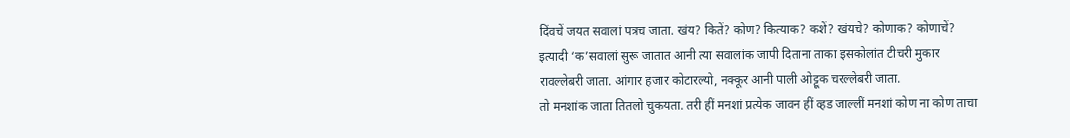दिंवचें जयत सवालां पत्रच जाता. खंय? कितें? कोण? कित्याक? कशें? खंयचे? कोणाक? कोणाचें? इत्यादी ‘क’सवालां सुरू जातात आनी त्या सवालांक जापी दिताना ताका इसकोलांत टीचरी मुकार रावल्लेबरी जाता. आंगार हजार कोटारल्यो, नक्कूर आनी पाली ओट्टूक चरल्लेबरी जाता.
तो मनशांक जाता तितलो चुकयता. तरी हीं मनशां प्रत्येक जावन हीं व्हड जाल्लीं मनशां कोण ना कोण ताचा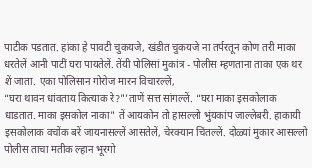पाटीक पडतात. हांका हे पावटी चुकयजे, खंडीत चुकयजे ना तर्परतून कोण तरी माका धरतेलें आनी पाटीं घरा पायतेलें. तेंयी पोलिसां मुकांत्र - पोलीस म्हणताना ताका एक थर शें जाता. एका पोलिसान गोरोज मारन विचारल्लें,
“घरा थावन धांवताय कित्याक रे?"’ताणें सत्त सांगल्लें. “घरा माका इसकोलाक धाडतात. माका इसकोल नाका" तें आयकोन तो हासल्लो भुंयकांप जाल्लेबरी. हाकायी इसकोलाक वचोंक बरें जायनासल्लें आसतेलें, चेरक्यान चिंतल्लें. दोळ्यां मुकार आसल्लो पोलीस ताचा मतीक ल्हान भूरगो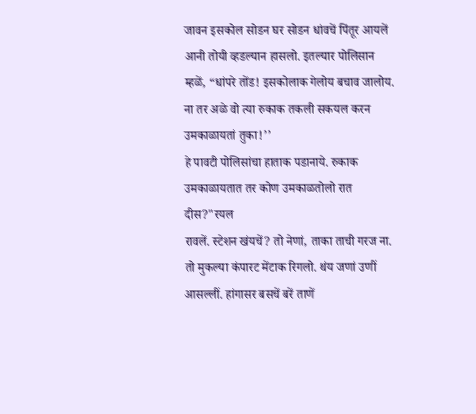जावन इसकोल सोडन घर सोडन धांवचें पिंतूर आयलें आनी तोयी व्हडल्यान हासलो. इतल्यार पोलिसान म्हळें, “धांपरे तोंड! इसकोलाक गेलोय बचाव जालोय. ना तर अळे वो त्या रुकाक तकली सकयल करन उमकाळायतां तुका!’’
हे पावटी पोलिसांचा हाताक पडानाये. रुकाक उमकाळायतात तर कोण उमकाळतोलो रात दीस?"रयल
रावलें. स्टेशन खंयचें? तो नेणां, ताका ताची गरज ना. तो मुकल्या कंपारट मेंटाक रिगलो. थंय जणां उणीं आसल्लीं. हांगासर बसचें बरें ताणें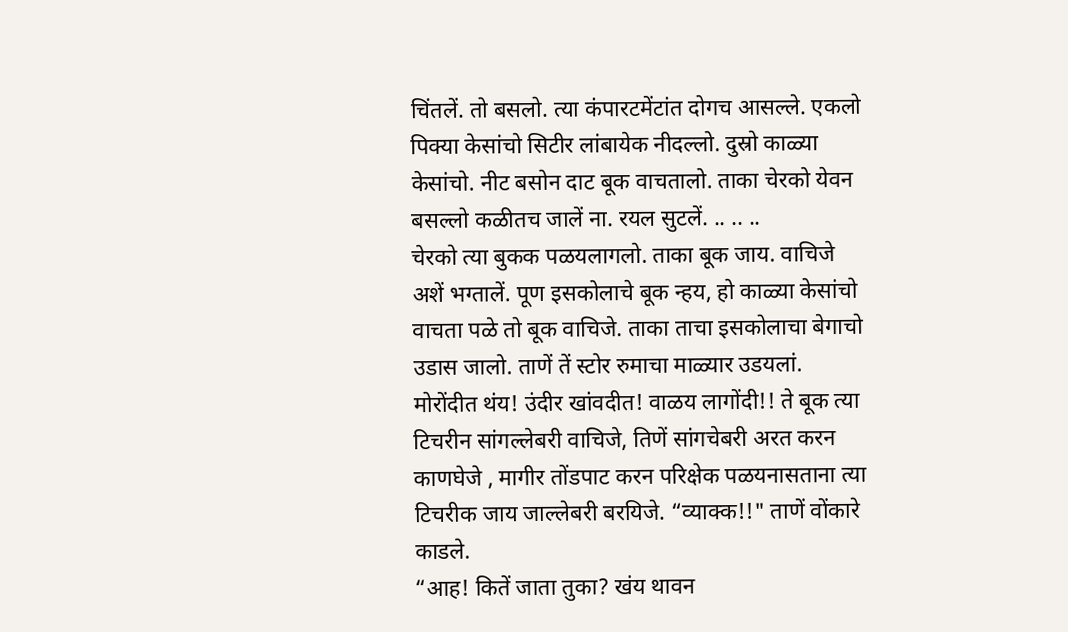चिंतलें. तो बसलो. त्या कंपारटमेंटांत दोगच आसल्ले. एकलो पिक्या केसांचो सिटीर लांबायेक नीदल्लो. दुस्रो काळ्या केसांचो. नीट बसोन दाट बूक वाचतालो. ताका चेरको येवन बसल्लो कळीतच जालें ना. रयल सुटलें. .. .. ..
चेरको त्या बुकक पळयलागलो. ताका बूक जाय. वाचिजे अशें भग्तालें. पूण इसकोलाचे बूक न्हय, हो काळ्या केसांचो वाचता पळे तो बूक वाचिजे. ताका ताचा इसकोलाचा बेगाचो उडास जालो. ताणें तें स्टोर रुमाचा माळ्यार उडयलां. मोरोंदीत थंय! उंदीर खांवदीत! वाळय लागोंदी!! ते बूक त्या टिचरीन सांगल्लेबरी वाचिजे, तिणें सांगचेबरी अरत करन काणघेजे , मागीर तोंडपाट करन परिक्षेक पळयनासताना त्या टिचरीक जाय जाल्लेबरी बरयिजे. “व्याक्क!!" ताणें वोंकारे काडले.
“आह! कितें जाता तुका? खंय थावन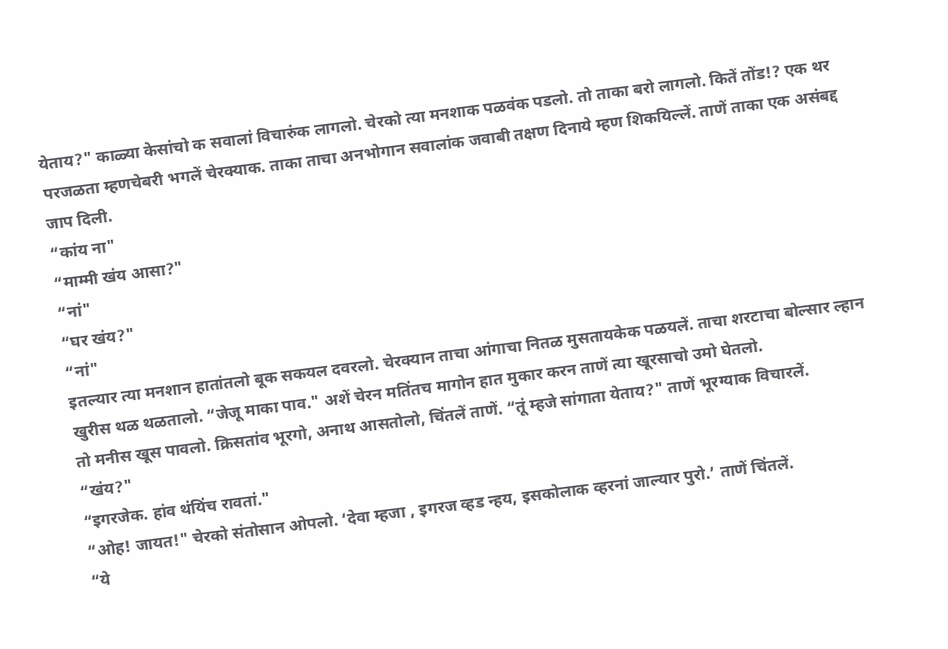येताय?" काळ्या केसांचो क सवालां विचारुंक लागलो. चेरको त्या मनशाक पळवंक पडलो. तो ताका बरो लागलो. कितें तोंड!? एक थर परजळता म्हणचेबरी भगलें चेरक्याक. ताका ताचा अनभोगान सवालांक जवाबी तक्षण दिनाये म्हण शिकयिल्लें. ताणें ताका एक असंबद्द जाप दिली.
“कांय ना"
“माम्मी खंय आसा?"
“नां"
“घर खंय?"
“नां"
इतल्यार त्या मनशान हातांतलो बूक सकयल दवरलो. चेरक्यान ताचा आंगाचा नितळ मुसतायकेक पळयलें. ताचा शरटाचा बोल्सार ल्हान खुरीस थळ थळतालो. “जेजू माका पाव." अशें चेरन मतिंतच मागोन हात मुकार करन ताणें त्या खूरसाचो उमो घेतलो.
तो मनीस खूस पावलो. क्रिसतांव भूरगो, अनाथ आसतोलो, चिंतलें ताणें. “तूं म्हजे सांगाता येताय?" ताणें भूरग्याक विचारलें.
“खंय?"
“इगरजेक. हांव थंयिंच रावतां."
“ओह! जायत!" चेरको संतोसान ओपलो. ‘देवा म्हजा , इगरज व्हड न्हय, इसकोलाक व्हरनां जाल्यार पुरो.’ ताणें चिंतलें.
“ये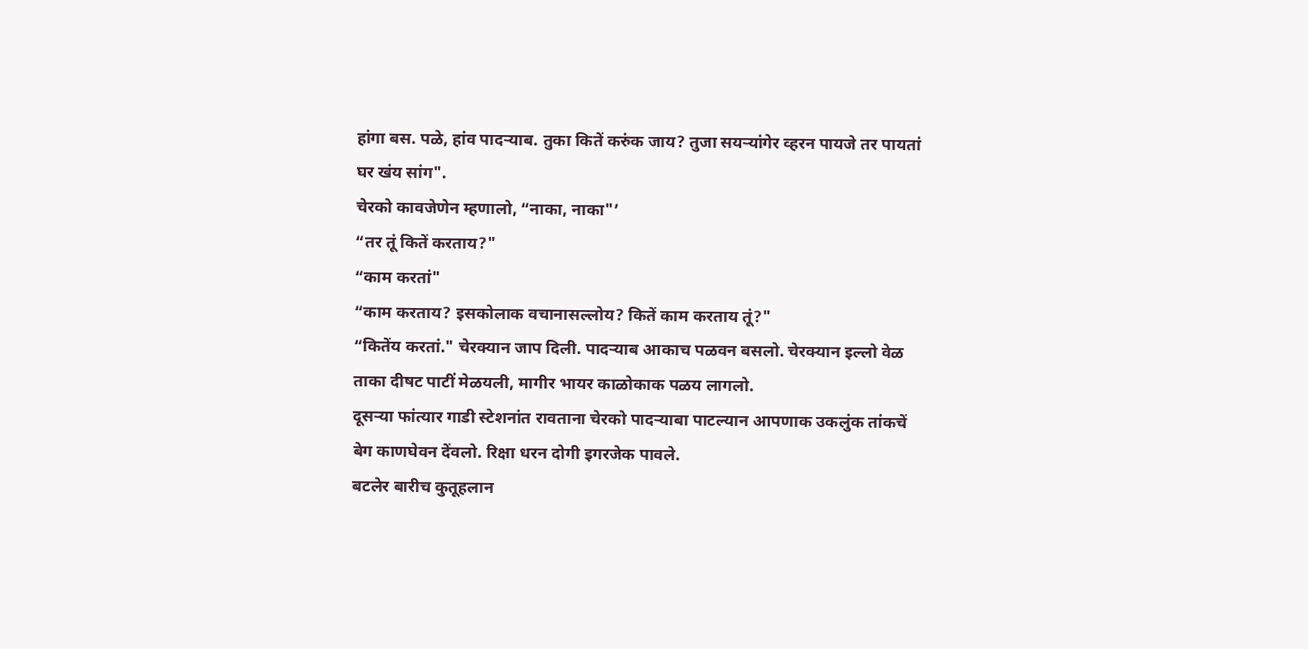हांगा बस. पळे, हांव पादऱ्याब. तुका कितें करुंक जाय? तुजा सयऱ्यांगेर व्हरन पायजे तर पायतां घर खंय सांग".
चेरको कावजेणेन म्हणालो, “नाका, नाका"’
“तर तूं कितें करताय?"
“काम करतां"
“काम करताय? इसकोलाक वचानासल्लोय? कितें काम करताय तूं?"
“कितेंय करतां." चेरक्यान जाप दिली. पादऱ्याब आकाच पळवन बसलो. चेरक्यान इल्लो वेळ ताका दीषट पाटीं मेळयली, मागीर भायर काळोकाक पळय लागलो.
दूसऱ्या फांत्यार गाडी स्टेशनांत रावताना चेरको पादऱ्याबा पाटल्यान आपणाक उकलुंक तांकचें बेग काणघेवन देंवलो. रिक्षा धरन दोगी इगरजेक पावले.
बटलेर बारीच कुतूहलान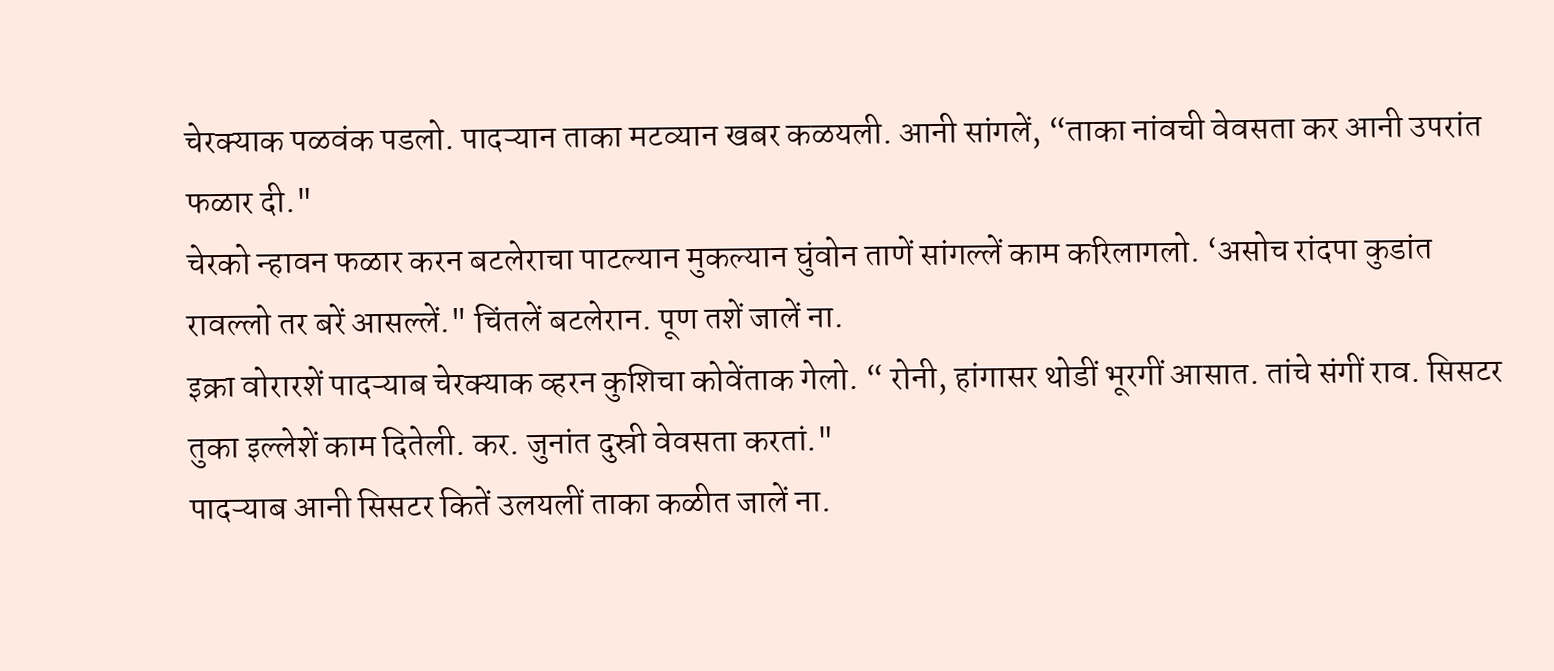चेरक्याक पळवंक पडलो. पादऱ्यान ताका मटव्यान खबर कळयली. आनी सांगलें, “ताका नांवची वेवसता कर आनी उपरांत फळार दी."
चेरको न्हावन फळार करन बटलेराचा पाटल्यान मुकल्यान घुंवोन ताणें सांगल्लें काम करिलागलो. ‘असोच रांदपा कुडांत रावल्लो तर बरें आसल्लें." चिंतलें बटलेरान. पूण तशें जालें ना.
इक्रा वोरारशें पादऱ्याब चेरक्याक व्हरन कुशिचा कोवेंताक गेलो. “ रोनी, हांगासर थोडीं भूरगीं आसात. तांचे संगीं राव. सिसटर तुका इल्लेशें काम दितेली. कर. जुनांत दुस्री वेवसता करतां."
पादऱ्याब आनी सिसटर कितें उलयलीं ताका कळीत जालें ना.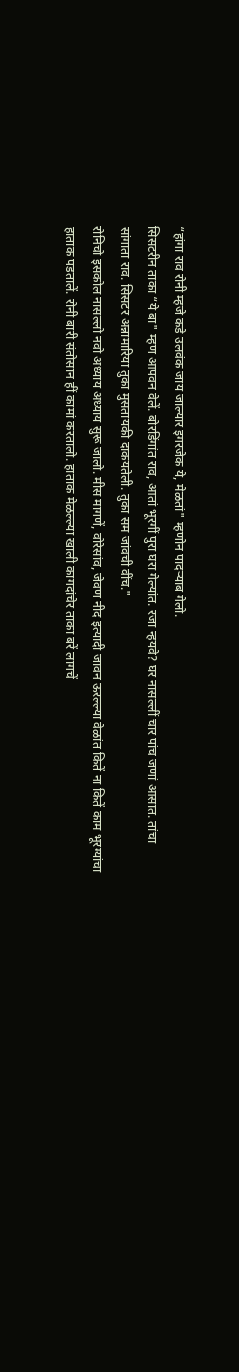“हांगा राव रोनी म्हजे कडे उलवंक जाय जाल्यार इगरजेक ये, मेळतां" म्हणोन पादऱ्याब गेलो.
सिसटरीन ताका “ये बा" म्हण आपवन वेलें. बोरडिंगांत राव, आतां भूरगीं पुरा घरा गेल्यांत. रजा न्हयवे? घर नासल्लीं चार पांच जणां आसात. तांचा सांगाता राव. सिसटर अन्नामारिया तुका मुसतायकी दाकयतेली. तुका सम जांवची वींच."
रोनिचो इसकोल नासल्लो नवो अध्याय अध्याय सुरू जालो. मीस मागणें, वोरेसांव, जेवण नीद इत्यादी जावन ऊरल्ल्या वेळांत कितें ना कितें काम भूरग्यांचा हाताक पडतालें. रोनी बारी संतोसान हीं कामां करतालो. हाताक मेळल्ल्या खाली कागदांचेर ताका बरें लागचें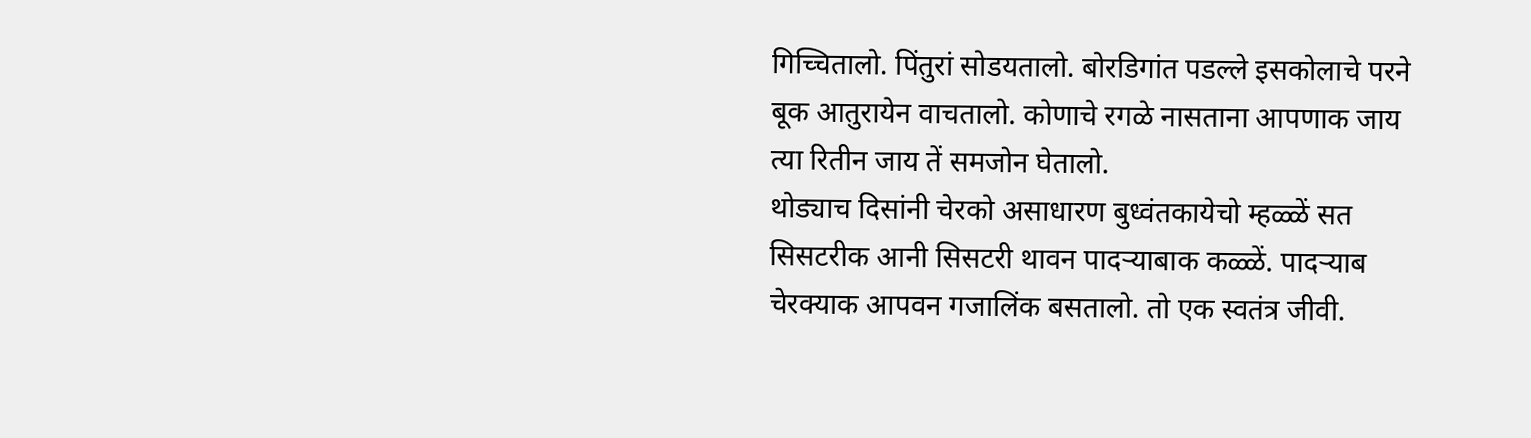गिच्चितालो. पिंतुरां सोडयतालो. बोरडिगांत पडल्ले इसकोलाचे परने बूक आतुरायेन वाचतालो. कोणाचे रगळे नासताना आपणाक जाय त्या रितीन जाय तें समजोन घेतालो.
थोड्याच दिसांनी चेरको असाधारण बुध्वंतकायेचो म्हळ्ळें सत सिसटरीक आनी सिसटरी थावन पादऱ्याबाक कळ्ळें. पादऱ्याब चेरक्याक आपवन गजालिंक बसतालो. तो एक स्वतंत्र जीवी.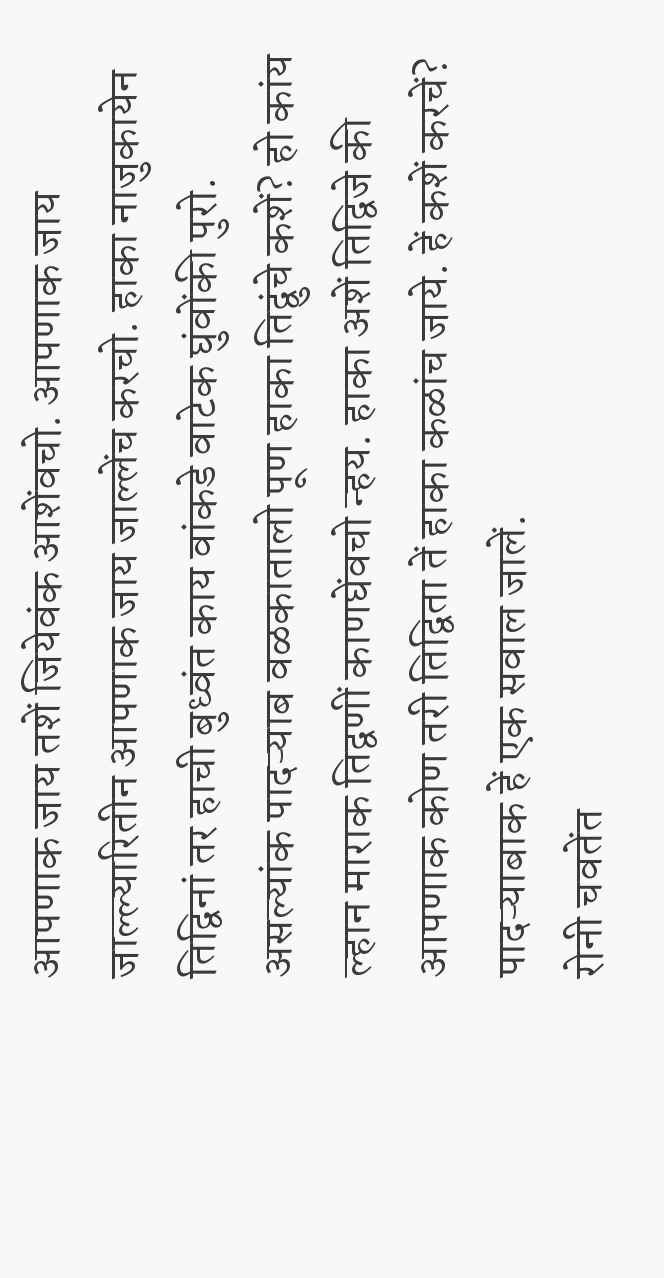आपणाक जाय तशें जियेवंक आशेंवचो. आपणाक जाय जाल्ल्यारितीन आपणाक जाय जाल्लेंच करचो. हाका नाजुकायेन तिद्विनां तर हाची बुध्वंत काय वांकडे वाटेक घुंवोंकी पुरो. असल्यांक पादऱ्याब वळकातालो पूण हाका तिद्वुंचे कशें? हो कांय ल्हान माराक तिद्वणीं काणघेंवचो न्हय. हाका अशें तिद्विजे की आपणाक कोण तरी तिद्विता तें हाका कळांच जाये. हें कशें करचें? पादऱ्याबाक हें एक सवाल जालें.
रोनी चवतेंत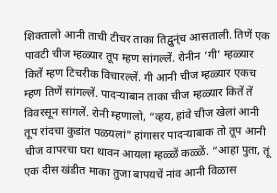शिक्तालो आनी ताची टीचर ताका तिद्वुन्ंच आसताली. तिणें एक पावटी चीज म्हळ्यार तूप म्हण सांगल्लें. रोनीन ‘गी’ म्हळ्यार कितें म्हण टिचरीक विचारल्लें. गी आनी चीज म्हळ्यार एकच म्हण तिणें सांगल्लें. पादऱ्याबान ताका चीज म्हळ्यार कितें तें विवरसून सांगलें. रोनी म्हणालो, “व्हय, हांवे चीज खेलां आनी तूप रांदचा कुडांत पळयलां" हांगासर पादऱ्याबाक तो तूप आनी चीज वापरचा घरा थावन आयला म्हळ्ळें कळ्ळें. “आहा पुता, तूं एक दीस खंडीत माका तुजा बापयचें नांव आनी विळास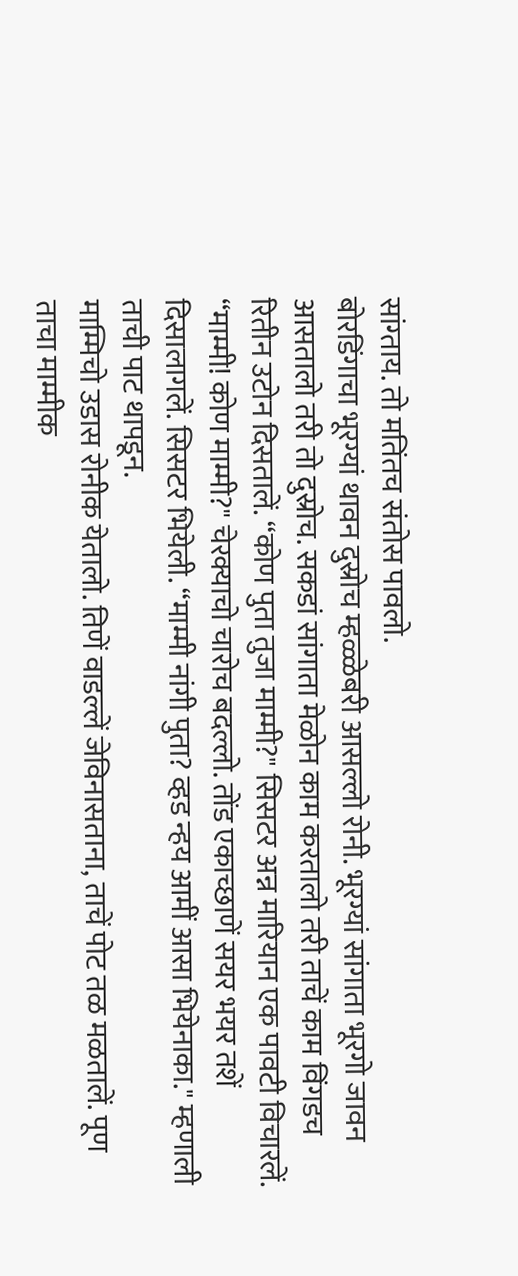सांग्ताय. तो मतिंतच संतोस पावलो.
बोरडिंगाचा भूरग्यां थावन दुस्रोच म्हळ्ळेबरी आसल्लो रोनी. भूरग्यां सांगाता भूरगो जावन आसतालो तरी तो दुस्रोच. सकडां सांगाता मेळोन काम करतालो तरी ताचें काम विंगडच रितीन उटोन दिसतालें. “कोण पुता तुजा माम्मी?" सिसटर अन्न मारियान एक पावटी विचारलें.
“माम्मी! कोण माम्मी?" चेरक्याचो चारोच बदल्लो. तोंड एकाच्छाणें सयर भयर तशें दिसालागलें. सिसटर भियेली. “माम्मी नांगी पुता? व्हड न्हय आमीं आसा भियेनाका." म्हणाली ताची पाट थापडून.
माम्मिचो उडास रोनीक येतालो. तिणें वाडल्लें जेविनासताना, ताचें पोट तळ मळतालें. पूण ताचा माम्मीक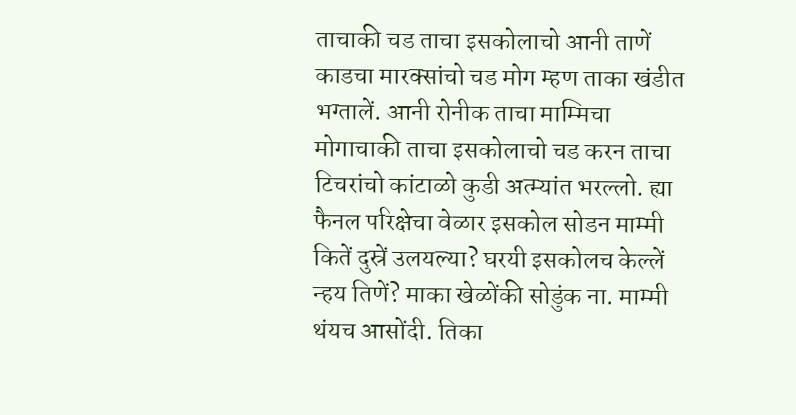ताचाकी चड ताचा इसकोलाचो आनी ताणें काडचा मारक्सांचो चड मोग म्हण ताका खंडीत भग्तालें. आनी रोनीक ताचा माम्मिचा मोगाचाकी ताचा इसकोलाचो चड करन ताचा टिचरांचो कांटाळो कुडी अत्म्यांत भरल्लो. ह्या फैनल परिक्षेचा वेळार इसकोल सोडन माम्मी कितें दुस्रें उलयल्या? घरयी इसकोलच केल्लें न्हय तिणें? माका खेळोंकी सोडुंक ना. माम्मी थंयच आसोंदी. तिका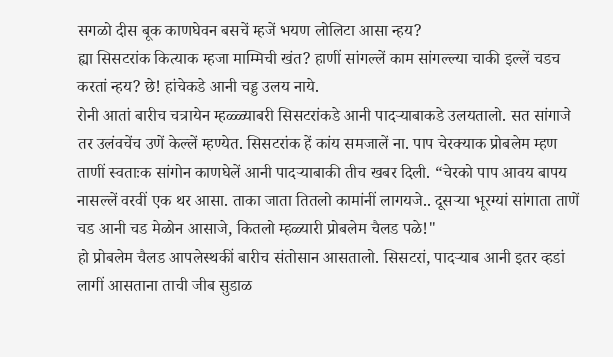सगळो दीस बूक काणघेवन बसचें म्हजें भयण लोलिटा आसा न्हय?
ह्या सिसटरांक कित्याक म्हजा माम्मिची खंत? हाणीं सांगल्लें काम सांगल्ल्या चाकी इल्लें चडच करतां न्हय? छे! हांचेकडे आनी चड्ड उलय नाये.
रोनी आतां बारीच चत्रायेन म्हळ्ळ्याबरी सिसटरांकडे आनी पादऱ्याबाकडे उलयतालो. सत सांगाजे तर उलंवचेंच उणें केल्लें म्हण्येत. सिसटरांक हें कांय समजालें ना. पाप चेरक्याक प्रोबलेम म्हण ताणीं स्वताःक सांगोन काणघेलें आनी पादऱ्याबाकी तीच खबर दिली. “चेरको पाप आवय बापय नासल्लें वरवीं एक थर आसा. ताका जाता तितलो कामांनीं लागयजे.. दूसऱ्या भूरग्यां सांगाता ताणें चड आनी चड मेळोन आसाजे, कितलो म्हळ्यारी प्रोबलेम चैलड पळे!"
हो प्रोबलेम चैलड आपलेस्थकीं बारीच संतोसान आसतालो. सिसटरां, पादऱ्याब आनी इतर व्हडां लागीं आसताना ताची जीब सुडाळ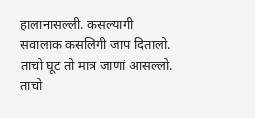हालानासल्ली. कसल्यागी सवालाक कसलिगी जाप दितालो. ताचो घूट तो मात्र जाणां आसल्लो. ताचो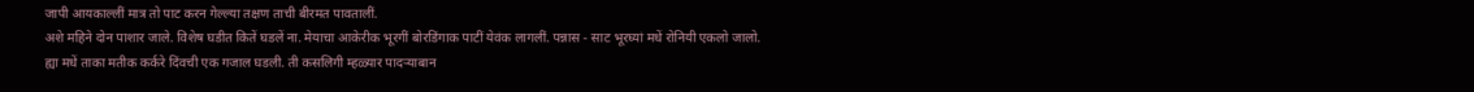जापी आयकाल्लीं मात्र तो पाट करन गेल्ल्या तक्षण ताची बीरमत पावतालीं.
अशे महिने दोन पाशार जाले. विशेष घडीत कितें घडलें ना. मेयाचा आकेरीक भूरगीं बोरडिंगाक पाटीं येवंक लागलीं. पन्नास - साट भूरघ्यां मधें रोनियी एकलो जालो.
ह्या मधें ताका मतीक कर्करे दिंवची एक गजाल घडली. ती कसलिगी म्हळ्यार पादऱ्याबान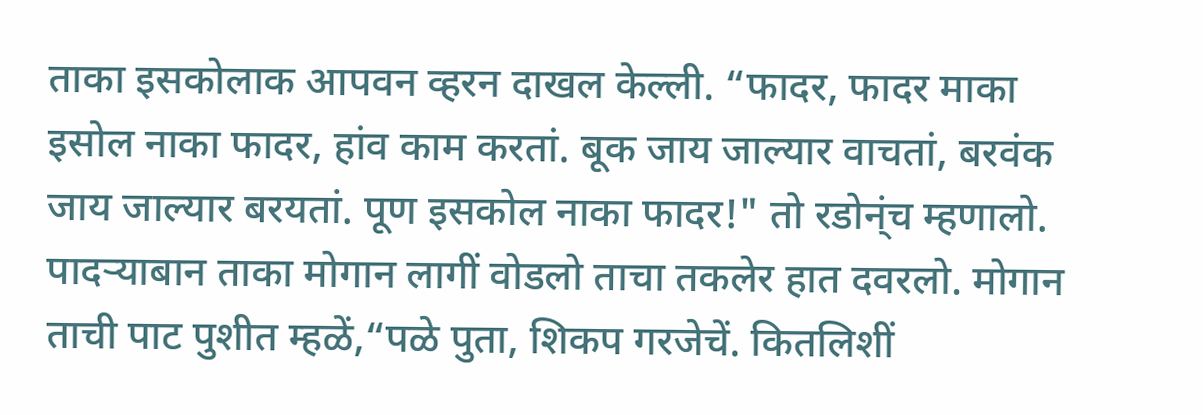ताका इसकोलाक आपवन व्हरन दाखल केल्ली. “फादर, फादर माका इसोल नाका फादर, हांव काम करतां. बूक जाय जाल्यार वाचतां, बरवंक जाय जाल्यार बरयतां. पूण इसकोल नाका फादर!" तो रडोन्ंच म्हणालो. पादऱ्याबान ताका मोगान लागीं वोडलो ताचा तकलेर हात दवरलो. मोगान ताची पाट पुशीत म्हळें,“पळे पुता, शिकप गरजेचें. कितलिशीं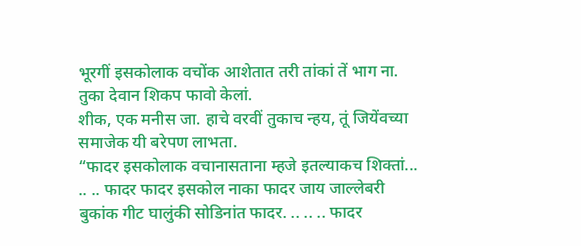भूरगीं इसकोलाक वचोंक आशेतात तरी तांकां तें भाग ना. तुका देवान शिकप फावो केलां.
शीक, एक मनीस जा. हाचे वरवीं तुकाच न्हय, तूं जियेंवच्या समाजेक यी बरेपण लाभता.
“फादर इसकोलाक वचानासताना म्हजे इतल्याकच शिक्तां... .. .. फादर फादर इसकोल नाका फादर जाय जाल्लेबरी बुकांक गीट घालुंकी सोडिनांत फादर. .. .. .. फादर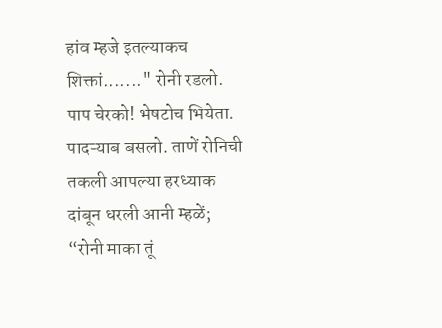हांव म्हजे इतल्याकच शिक्तां......." रोनी रडलो.
पाप चेरको! भेषटोच भियेता. पादऱ्याब बसलो. ताणें रोनिची तकली आपल्या हरध्याक दांबून धरली आनी म्हळें; “रोनी माका तूं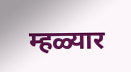म्हळ्यार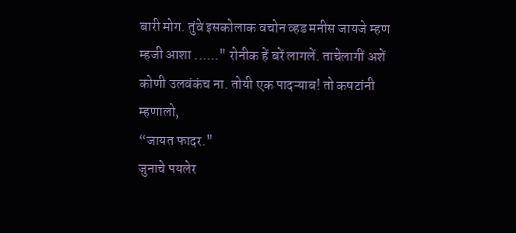बारी मोग. तुंवे इसकोलाक वचोन व्हड मनीस जायजे म्हण म्हजी आशा ......" रोनीक हें बरें लागलें. ताचेलागीं अशें कोणी उलवंकंच ना. तोयी एक पादऱ्याब! तो कषटांनी म्हणालो,
“जायत फादर."
जुनाचे पयलेर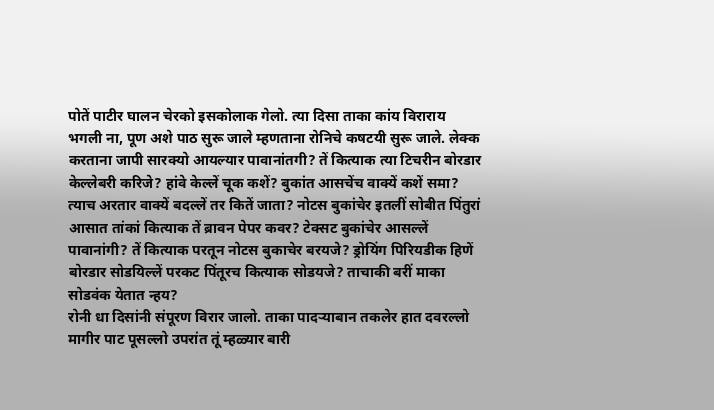पोतें पाटीर घालन चेरको इसकोलाक गेलो. त्या दिसा ताका कांय विराराय भगली ना, पूण अशे पाठ सुरू जाले म्हणताना रोनिचे कषटयी सुरू जाले. लेक्क करताना जापी सारक्यो आयल्यार पावानांतगी? तें कित्याक त्या टिचरीन बोरडार केल्लेबरी करिजे? हांवे केल्लें चूक कशें? बुकांत आसचेंच वाक्यें कशें समा? त्याच अरतार वाक्यें बदल्लें तर कितें जाता? नोटस बुकांचेर इतलीं सोबीत पिंतुरां आसात तांकां कित्याक तें ब्रावन पेपर कवर? टेक्सट बुकांचेर आसल्लें पावानांगी? तें कित्याक परतून नोटस बुकाचेर बरयजे? ड्रोयिंग पिरियडीक हिणें बोरडार सोडयिल्लें परकट पिंतूरच कित्याक सोडयजे? ताचाकी बरीं माका सोडवंक येतात न्हय?
रोनी धा दिसांनी संपूरण विरार जालो. ताका पादऱ्याबान तकलेर हात दवरल्लो मागीर पाट पूसल्लो उपरांत तूं म्हळ्यार बारी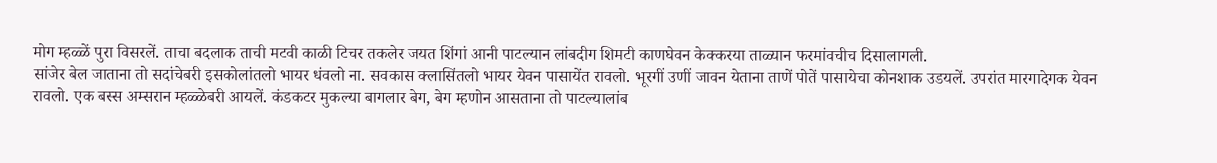मोग म्हळ्ळें पुरा विसरलें. ताचा बदलाक ताची मटवी काळी टिचर तकलेर जयत शिंगां आनी पाटल्यान लांबदीग शिमटी काणघेवन केक्करया ताळ्यान फरमांवचीच दिसालागली.
सांजेर बेल जाताना तो सदांचेबरी इसकोलांतलो भायर धंवलो ना. सवकास क्लासिंतलो भायर येवन पासायेंत रावलो. भूरगीं उणीं जावन येताना ताणें पोतें पासायेचा कोनशाक उडयलें. उपरांत मारगादेगक येवन रावलो. एक बस्स अम्सरान म्हळ्ळेबरी आयलें. कंडकटर मुकल्या बागलार बेग, बेग म्हणोन आसताना तो पाटल्यालांब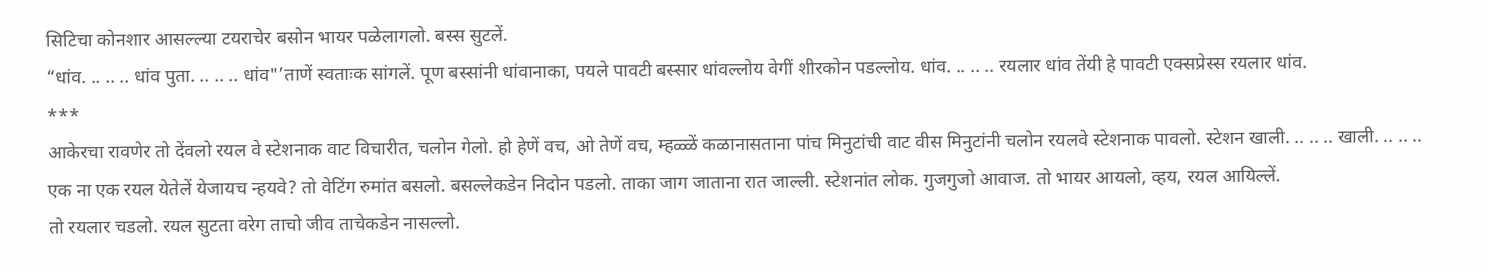सिटिचा कोनशार आसल्ल्या टयराचेर बसोन भायर पळेलागलो. बस्स सुटलें.
“धांव. .. .. .. धांव पुता. .. .. .. धांव"’ताणें स्वताःक सांगलें. पूण बस्सांनी धांवानाका, पयले पावटी बस्सार धांवल्लोय वेगीं शीरकोन पडल्लोय. धांव. .. .. .. रयलार धांव तेंयी हे पावटी एक्सप्रेस्स रयलार धांव.
***
आकेरचा रावणेर तो देंवलो रयल वे स्टेशनाक वाट विचारीत, चलोन गेलो. हो हेणें वच, ओ तेणें वच, म्हळ्ळें कळानासताना पांच मिनुटांची वाट वीस मिनुटांनी चलोन रयलवे स्टेशनाक पावलो. स्टेशन खाली. .. .. .. खाली. .. .. .. एक ना एक रयल येतेलें येजायच न्हयवे? तो वेटिंग रुमांत बसलो. बसल्लेकडेन निदोन पडलो. ताका जाग जाताना रात जाल्ली. स्टेशनांत लोक. गुजगुजो आवाज. तो भायर आयलो, व्हय, रयल आयिल्लें.
तो रयलार चडलो. रयल सुटता वरेग ताचो जीव ताचेकडेन नासल्लो.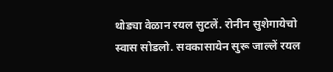थोड्या वेळान रयल सुटलें. रोनीन सुशेगायेचो स्वास सोडलो. सवकासायेन सुरू जाल्लें रयल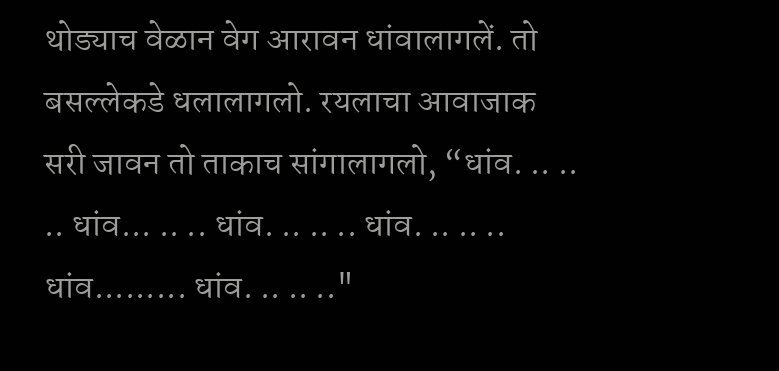थोड्याच वेळान वेग आरावन धांवालागलें. तो बसल्लेकडे धलालागलो. रयलाचा आवाजाक सरी जावन तो ताकाच सांगालागलो, “धांव. .. .. .. धांव... .. .. धांव. .. .. .. धांव. .. .. .. धांव......... धांव. .. .. .."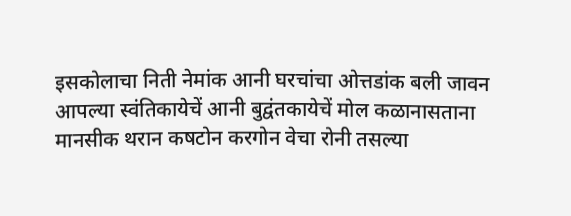इसकोलाचा निती नेमांक आनी घरचांचा ओत्तडांक बली जावन आपल्या स्वंतिकायेचें आनी बुद्वंतकायेचें मोल कळानासताना मानसीक थरान कषटोन करगोन वेचा रोनी तसल्या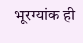भूरग्यांक ही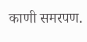काणी समरपण.